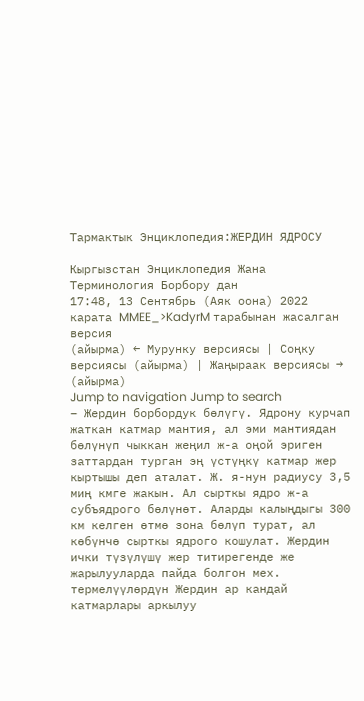Тармактык Энциклопедия:ЖЕРДИН ЯДРОСУ

Кыргызстан Энциклопедия Жана Терминология Борбору дан
17:48, 13 Сентябрь (Аяк оона) 2022 карата MMEE_>KadyrM тарабынан жасалган версия
(айырма) ← Мурунку версиясы | Соңку версиясы (айырма) | Жаңыраак версиясы → (айырма)
Jump to navigation Jump to search
– Жердин борбордук бөлүгү. Ядрону курчап жаткан катмар мантия, ал эми мантиядан бөлүнүп чыккан жеңил ж-а оңой эриген заттардан турган эң үстүңкү катмар жер кыртышы деп аталат. Ж. я-нун радиусу 3,5 миң кмге жакын. Ал сырткы ядро ж-а субъядрого бөлүнөт. Аларды калыңдыгы 300 км келген өтмө зона бөлүп турат, ал көбүнчө сырткы ядрого кошулат. Жердин ички түзүлүшү жер титирегенде же жарылууларда пайда болгон мех. термелүүлөрдүн Жердин ар кандай катмарлары аркылуу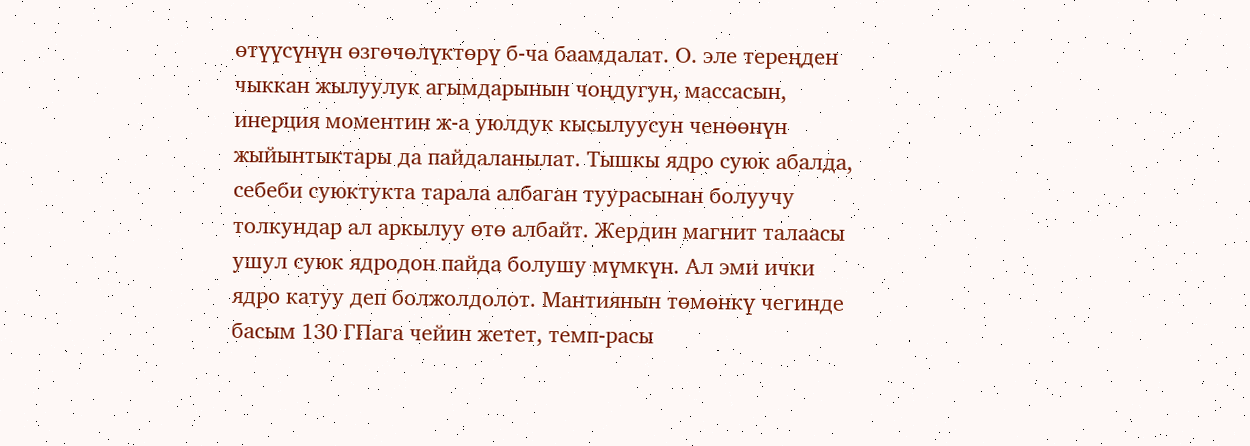өтүүсүнүн өзгөчөлүктөрү б-ча баамдалат. О. эле тереңден чыккан жылуулук агымдарынын чоңдугун, массасын, инерция моментин ж-а уюлдук кысылуусун ченөөнүн жыйынтыктары да пайдаланылат. Тышкы ядро суюк абалда, себеби суюктукта тарала албаган туурасынан болуучу толкундар ал аркылуу өтө албайт. Жердин магнит талаасы ушул суюк ядродон пайда болушу мүмкүн. Ал эми ички ядро катуу деп болжолдолот. Мантиянын төмөнкү чегинде басым 130 ГПага чейин жетет, темп-расы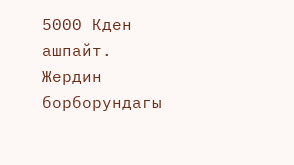5000 Кден ашпайт. Жердин борборундагы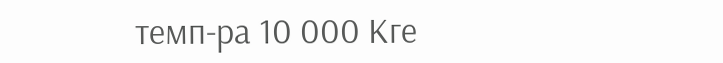темп-ра 10 000 Кге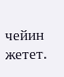чейин жетет.